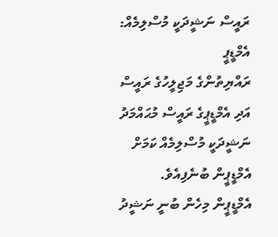ރައީސް ނަޝީދަކީ މުސްލިމެއް: އެމްޑީޕީ
ރައްޔިތުންގެ މަޖިލީހުގެ ރައީސް އަދި އެމްޑީޕީގެ ރައީސް މުޙައްމަދު ނަޝީދަކީ މުސްލިމެއް ކަމަށް އެމްޑީޕީން ބުނެފިއެވެ.
އެމްޑީޕީން މިހެން ބުނީ ނަޝީދު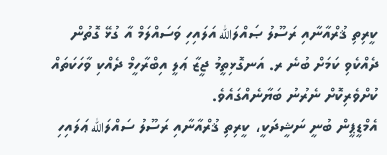ކީރިތި ޤުރްއާނާއި ރަސޫލު ޞައްލަالله އަލައިހި ވަސައްލަމް އާ ގުޅޭ ގޮތުން ދެއްކެވި ކަމަށް ބުނެ ރ. އަނގޮޅިތީމު ޖީޒާ ޢަލީ އިބްރާހީމް ދެއްކި ވާހަކަތައް ކުށްވެރިކޮށް ނެރުނު ބަޔާނެއްގައެވެ.
އެމްޑީޕީން ބުނީ ނަޝީދަކީ، ކީރިތި ޤުރްއާނާއި ރަސޫލު ސައްލަالله ޢަލައިހި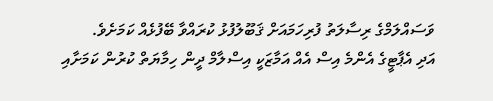ވަސައްލަމްގެ ރިސާލަތު ފުރިހަމައަށް ޤަބޫލުފުޅު ކުރައްވާ ބޭފުޅެއް ކަމަށެވެ.
އަދި އެޕާޓީގެ އެންމެ އިސް އެއް އަމާޒަކީ އިސްލާމް ދީން ހިމާޔަތް ކުރުން ކަމަށާއި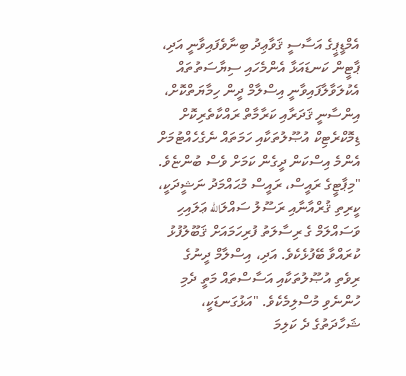އެމްޑީޕީގެ އަސާސީ ޤަވާޢިދު ބިނާވެފައިވާނީ އަދި، ޕާޓީން ކަނޑައަޅާ އެންމެހައި ސިޔާސަތުތައް އެކުލަވާލާފައިވާނީ އިސްލާމް ދީން ހިމާޔަތްކޮށް، އިންސާނީ ޤަދަރާއި ކަރާމާތް ރައްކާތެރިކޮށް ޑިމޮކްރެޓިކް އުޞޫލުތަކާއި ހަމަތައް ނެގެހެއްޓުމަށް އެންމެ އިސްކަން ދީގެން ކަމަށް ވެސް ބުންޏެވެ.
"މިޕާޓީގެ ރައީސް، ރައީސް މުޙައްމަދު ނަޝީދަކީ، ކީރިތި ޤުރްއާނާއި ރަސޫލު ސައްލަالله ޢަލައިހި ވަސައްލަމް ގެ ރިސާލަތު ފުރިހަމައަށް ޤަބޫލުފުޅު ކުރައްވާ ބޭފުޅެކެވެ. އަދި، އިސްލާމް ދީނުގެ ރިވެތި އުޞޫލުތަކާއި އަސާސްތައް މަތީ ދެމި ހުންނެވި މުސްލިމެކެވެ. "އަޅުގަނޑަކީ، ޝަހާދަތުގެ ދެ ކަލިމަ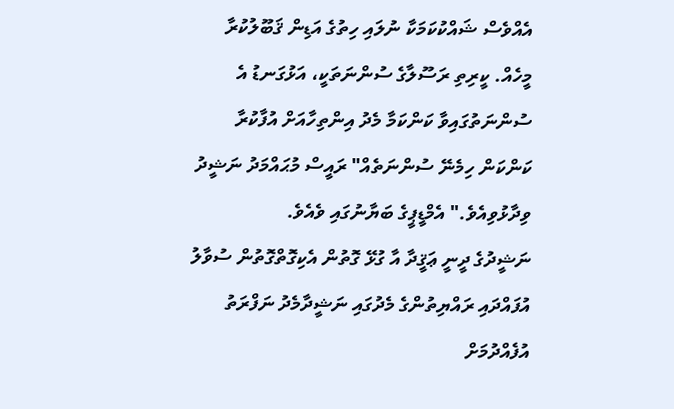އެއްވެސް ޝައްކުކަމަކާ ނުލައި ހިތުގެ އަޑިން ޤަބޫލުކުރާ މީހެއް. ކީރިތި ރަސޫލާގެ ސުންނަތަކީ، އަޅުގަނޑު އެ ސުންނަތުގައިވާ ކަންކަމާ މެދު އިންތިހާއަށް އުފާކުރާ ކަންކަން ހިމެނޭ ސުންނަތެއް" ރައީސް މުޙައްމަދު ނަޝީދު ވިދާޅުވިއެވެ." އެމްޑީޕީގެ ބަޔާނުގައި ވެއެވެ.
ނަޝީދުގެ ދީނީ ޢަޤީދާ އާ ގުޅޭ ގޮތުން އެކިގޮތްގޮތުން ސުވާލު އުފައްދައި ރައްޔިތުންގެ މެދުގައި ނަޝީދާމެދު ނަފްރަތު އުފެއްދުމަށް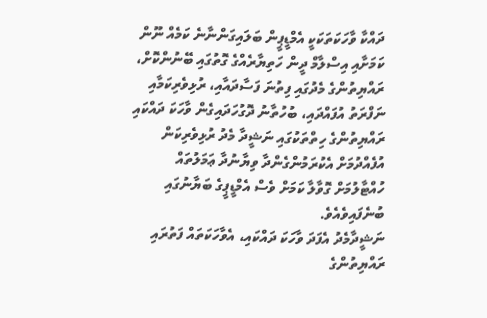ދައްކާ ވާހަކަތަކަކީ އެމްޑީޕީން ބަލައިގަންނާނެ ކަމެއް ނޫން ކަމަށާއި އިސްލާމް ދީން ހަތިޔާރެއްގެ ގޮތުގައި ބޭނުންކޮށް، ރައްޔިތުންގެ މެދުގައި ފިތުނަ ފަސާދައާއި، ރުޅިވެރިކަމާއި ނަފްރަތު އުފައްދައި، ބުހުތާނު ދޮގުހަދައިގެން ވާހަކަ ދައްކައި ރައްޔިތުންގެ ހިތްތަކުގައި ނަޝީދާ މެދު ރުޅިވެރިކަން އުފެއްދުމަށް އެކުރަމުންގެންދާ ވިޔާނުދާ ޢަމަލުތައް ހުއްޓާލުމަށް ގޮވާލާ ކަމަށް ވެސް އެމްޑީޕީގެ ބަޔާނުގައި ބުނެފައިވެއެވެ.
ނަޝީދާމެދު އެފަދަ ވާހަކަ ދައްކައި، އެވާހަކަތައް ފަތުރައި ރައްޔިތުންގެ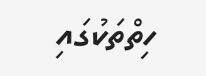ހިތްތަކުގައި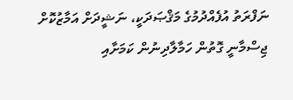ނަފްރަތު އުފެއްދުމުގެ މަޤްޞަދަކީ، ނަޝީދަށް އަމާޒުކޮށް ޖިސްމާނީ ގޮތުން ހަމާލާދިނުން ކަމަށާއި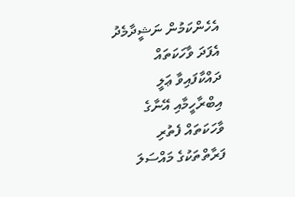އެހެންކަމުން ނަޝީދާމެދު އެފަދަ ވާހަކަތައް ދައްކާފައިވާ ޢަލީ އިބްރާހީމާއި އޭނާގެ ވާހަކަތައް ފެތުރި ފަރާތްތަކުގެ މައްސަލަ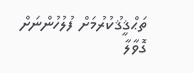ތަޙްޤީޤުކުރުމަށް ފުލުހުންނަށް ގޮވާލާ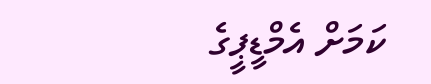ކަމަށް އެމްޑީޕީގެ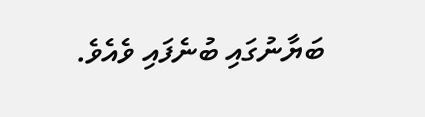ބަޔާނުގައި ބުނެފައި ވެއެވެ.